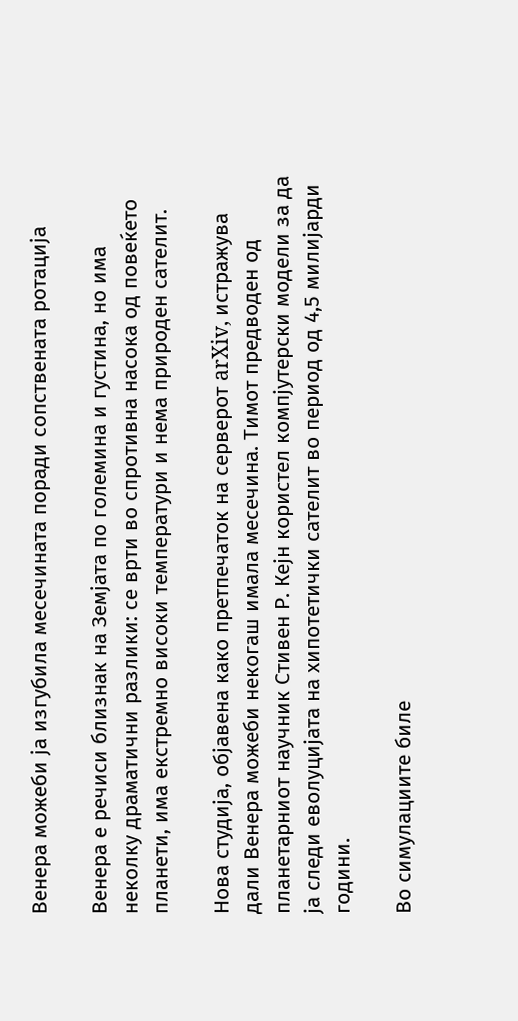Венера можеби ја изгубила месечината поради сопствената ротација

Венера е речиси близнак на Земјата по големина и густина, но има неколку драматични разлики: се врти во спротивна насока од повеќето планети, има екстремно високи температури и нема природен сателит.

Нова студија, објавена како претпечаток на серверот arXiv, истражува дали Венера можеби некогаш имала месечина. Тимот предводен од планетарниот научник Стивен Р. Кејн користел компјутерски модели за да ја следи еволуцијата на хипотетички сателит во период од 4,5 милијарди години.

Во симулациите биле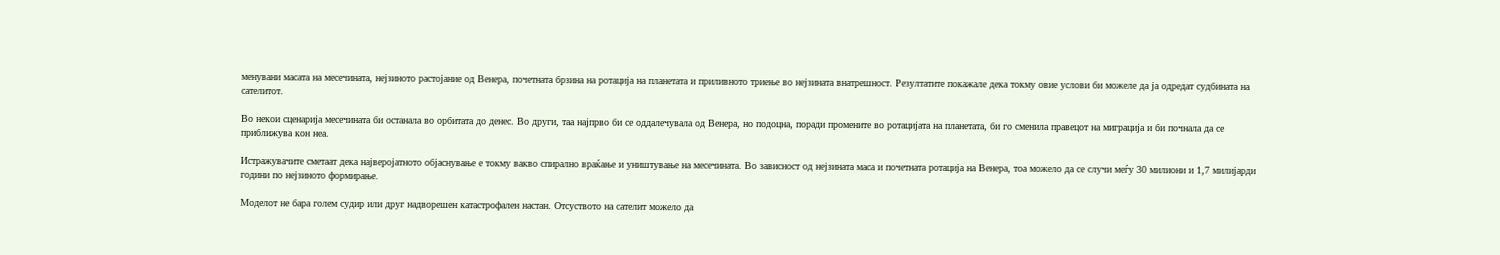менувани масата на месечината, нејзиното растојание од Венера, почетната брзина на ротација на планетата и приливното триење во нејзината внатрешност. Резултатите покажале дека токму овие услови би можеле да ја одредат судбината на сателитот.

Во некои сценарија месечината би останала во орбитата до денес. Во други, таа најпрво би се оддалечувала од Венера, но подоцна, поради промените во ротацијата на планетата, би го сменила правецот на миграција и би почнала да се приближува кон неа.

Истражувачите сметаат дека најверојатното објаснување е токму вакво спирално враќање и уништување на месечината. Во зависност од нејзината маса и почетната ротација на Венера, тоа можело да се случи меѓу 30 милиони и 1,7 милијарди години по нејзиното формирање.

Моделот не бара голем судир или друг надворешен катастрофален настан. Отсуството на сателит можело да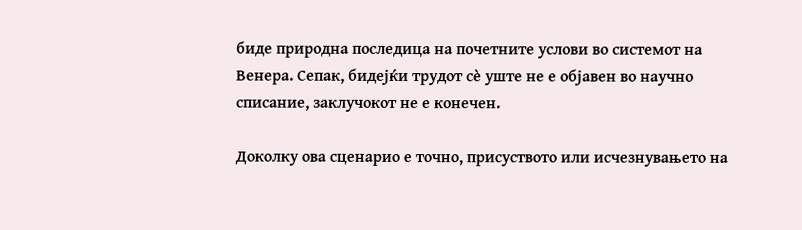биде природна последица на почетните услови во системот на Венера. Сепак, бидејќи трудот сè уште не е објавен во научно списание, заклучокот не е конечен.

Доколку ова сценарио е точно, присуството или исчезнувањето на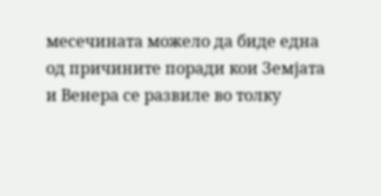месечината можело да биде една од причините поради кои Земјата и Венера се развиле во толку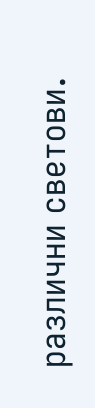различни светови.